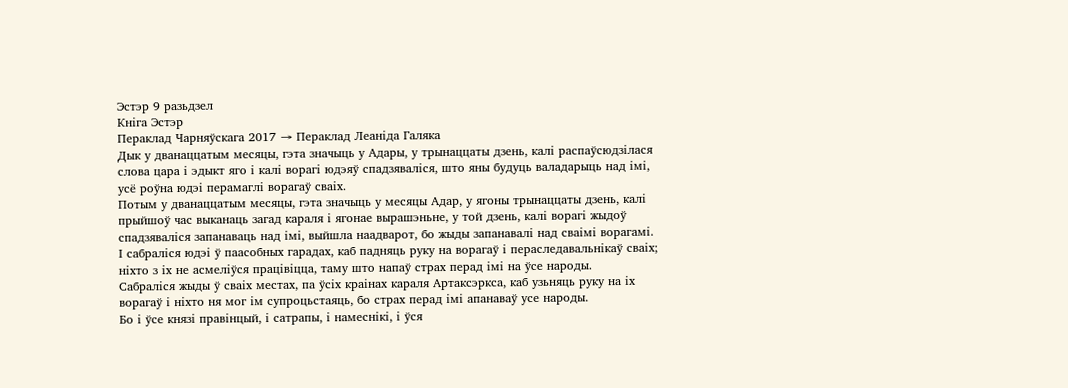Эстэр 9 разьдзел
Кніга Эстэр
Пераклад Чарняўскага 2017 → Пераклад Леаніда Галяка
Дык у дванаццатым месяцы, гэта значыць у Адары, у трынаццаты дзень, калі распаўсюдзілася слова цара і эдыкт яго і калі ворагі юдэяў спадзяваліся, што яны будуць валадарыць над імі, усё роўна юдэі перамаглі ворагаў сваіх.
Потым у дванаццатым месяцы, гэта значыць у месяцы Адар, у ягоны трынаццаты дзень, калі прыйшоў час выканаць загад караля і ягонае вырашэньне, у той дзень, калі ворагі жыдоў спадзяваліся запанаваць над імі, выйшла наадварот, бо жыды запанавалі над сваімі ворагамі.
І сабраліся юдэі ў паасобных гарадах, каб падняць руку на ворагаў і пераследавальнікаў сваіх; ніхто з іх не асмеліўся працівіцца, таму што напаў страх перад імі на ўсе народы.
Сабраліся жыды ў сваіх местах, па ўсіх краінах караля Артаксэркса, каб узьняць руку на іх ворагаў і ніхто ня мог ім супроцьстаяць, бо страх перад імі апанаваў усе народы.
Бо і ўсе князі правінцый, і сатрапы, і намеснікі, і ўся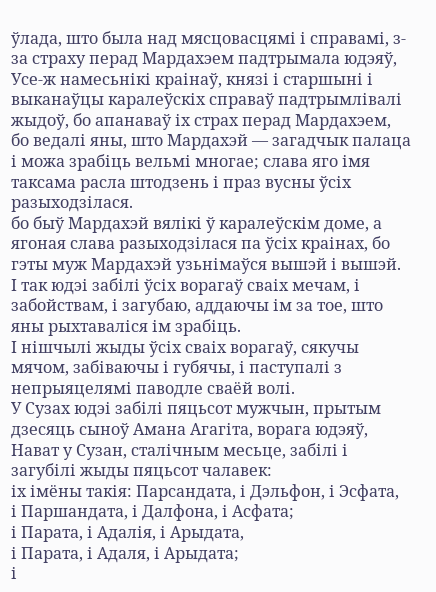ўлада, што была над мясцовасцямі і справамі, з-за страху перад Мардахэем падтрымала юдэяў,
Усе-ж намесьнікі краінаў, князі і старшыні і выканаўцы каралеўскіх справаў падтрымлівалі жыдоў, бо апанаваў іх страх перад Мардахэем,
бо ведалі яны, што Мардахэй — загадчык палаца і можа зрабіць вельмі многае; слава яго імя таксама расла штодзень і праз вусны ўсіх разыходзілася.
бо быў Мардахэй вялікі ў каралеўскім доме, а ягоная слава разыходзілася па ўсіх краінах, бо гэты муж Мардахэй узьнімаўся вышэй і вышэй.
І так юдэі забілі ўсіх ворагаў сваіх мечам, і забойствам, і загубаю, аддаючы ім за тое, што яны рыхтаваліся ім зрабіць.
І нішчылі жыды ўсіх сваіх ворагаў, сякучы мячом, забіваючы і губячы, і паступалі з непрыяцелямі паводле сваёй волі.
У Сузах юдэі забілі пяцьсот мужчын, прытым дзесяць сыноў Амана Агагіта, ворага юдэяў,
Нават у Сузан, сталічным месьце, забілі і загубілі жыды пяцьсот чалавек:
іх імёны такія: Парсандата, і Дэльфон, і Эсфата,
і Паршандата, і Далфона, і Асфата;
і Парата, і Адалія, і Арыдата,
і Парата, і Адаля, і Арыдата;
і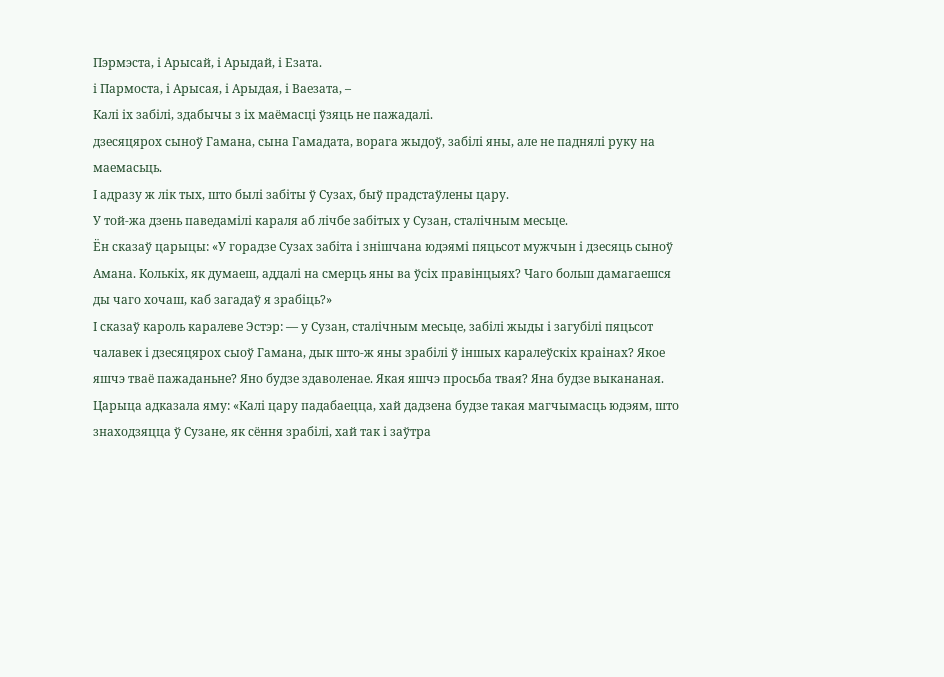Пэрмэста, і Арысай, і Арыдай, і Езата.
і Пармоста, і Арысая, і Арыдая, і Ваезата, –
Калі іх забілі, здабычы з іх маёмасці ўзяць не пажадалі.
дзесяцярох сыноў Гамана, сына Гамадата, ворага жыдоў, забілі яны, але не паднялі руку на маемасьць.
І адразу ж лік тых, што былі забіты ў Сузах, быў прадстаўлены цару.
У той-жа дзень паведамілі караля аб лічбе забітых у Сузан, сталічным месьце.
Ён сказаў царыцы: «У горадзе Сузах забіта і знішчана юдэямі пяцьсот мужчын і дзесяць сыноў Амана. Колькіх, як думаеш, аддалі на смерць яны ва ўсіх правінцыях? Чаго больш дамагаешся ды чаго хочаш, каб загадаў я зрабіць?»
І сказаў кароль каралеве Эстэр: — у Сузан, сталічным месьце, забілі жыды і загубілі пяцьсот чалавек і дзесяцярох сыоў Гамана, дык што-ж яны зрабілі ў іншых каралеўскіх краінах? Якое яшчэ тваё пажаданьне? Яно будзе здаволенае. Якая яшчэ просьба твая? Яна будзе выкананая.
Царыца адказала яму: «Калі цару падабаецца, хай дадзена будзе такая магчымасць юдэям, што знаходзяцца ў Сузане, як сёння зрабілі, хай так і заўтра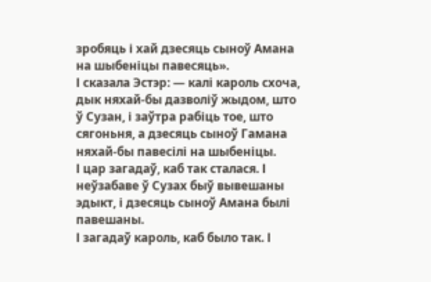зробяць і хай дзесяць сыноў Амана на шыбеніцы павесяць».
І сказала Эстэр: — калі кароль схоча, дык няхай-бы дазволіў жыдом, што ў Сузан, і заўтра рабіць тое, што сягоньня, а дзесяць сыноў Гамана няхай-бы павесілі на шыбеніцы.
І цар загадаў, каб так сталася. І неўзабаве ў Сузах быў вывешаны эдыкт, і дзесяць сыноў Амана былі павешаны.
І загадаў кароль, каб было так. І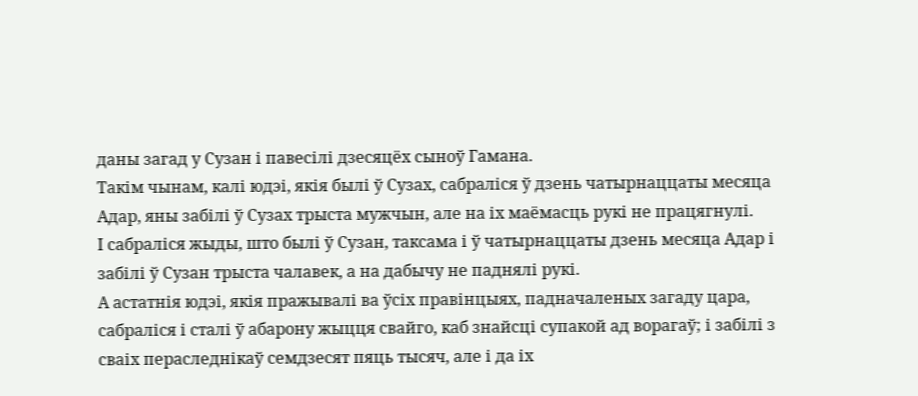даны загад у Сузан і павесілі дзесяцёх сыноў Гамана.
Такім чынам, калі юдэі, якія былі ў Сузах, сабраліся ў дзень чатырнаццаты месяца Адар, яны забілі ў Сузах трыста мужчын, але на іх маёмасць рукі не працягнулі.
І сабраліся жыды, што былі ў Сузан, таксама і ў чатырнаццаты дзень месяца Адар і забілі ў Сузан трыста чалавек, а на дабычу не паднялі рукі.
А астатнія юдэі, якія пражывалі ва ўсіх правінцыях, падначаленых загаду цара, сабраліся і сталі ў абарону жыцця свайго, каб знайсці супакой ад ворагаў; і забілі з сваіх пераследнікаў семдзесят пяць тысяч, але і да іх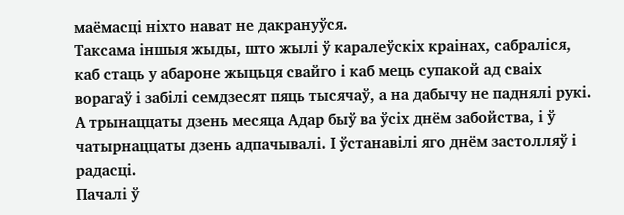маёмасці ніхто нават не дакрануўся.
Таксама іншыя жыды, што жылі ў каралеўскіх краінах, сабраліся, каб стаць у абароне жыцьця свайго і каб мець супакой ад сваіх ворагаў і забілі семдзесят пяць тысячаў, а на дабычу не паднялі рукі.
А трынаццаты дзень месяца Адар быў ва ўсіх днём забойства, і ў чатырнаццаты дзень адпачывалі. І ўстанавілі яго днём застолляў і радасці.
Пачалі ў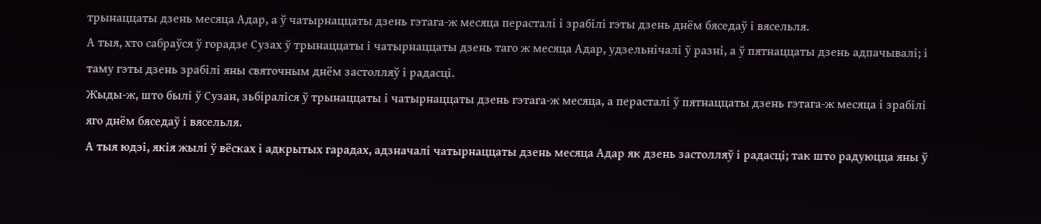трынаццаты дзень месяца Адар, а ў чатырнаццаты дзень гэтага-ж месяца перасталі і зрабілі гэты дзень днём бяседаў і вясельля.
А тыя, хто сабраўся ў горадзе Сузах ў трынаццаты і чатырнаццаты дзень таго ж месяца Адар, удзельнічалі ў разні, а ў пятнаццаты дзень адпачывалі; і таму гэты дзень зрабілі яны святочным днём застолляў і радасці.
Жыды-ж, што былі ў Сузан, зьбіраліся ў трынаццаты і чатырнаццаты дзень гэтага-ж месяца, а перасталі ў пятнаццаты дзень гэтага-ж месяца і зрабілі яго днём бяседаў і вясельля.
А тыя юдэі, якія жылі ў вёсках і адкрытых гарадах, адзначалі чатырнаццаты дзень месяца Адар як дзень застолляў і радасці; так што радуюцца яны ў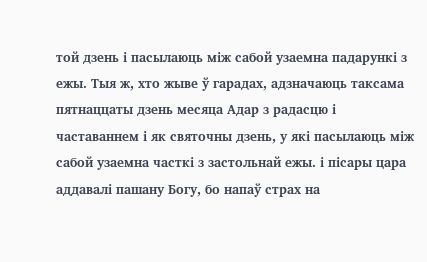той дзень і пасылаюць між сабой узаемна падарункі з ежы. Тыя ж, хто жыве ў гарадах, адзначаюць таксама пятнаццаты дзень месяца Адар з радасцю і частаваннем і як святочны дзень, у які пасылаюць між сабой узаемна часткі з застольнай ежы. і пісары цара аддавалі пашану Богу, бо напаў страх на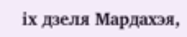іх дзеля Мардахэя,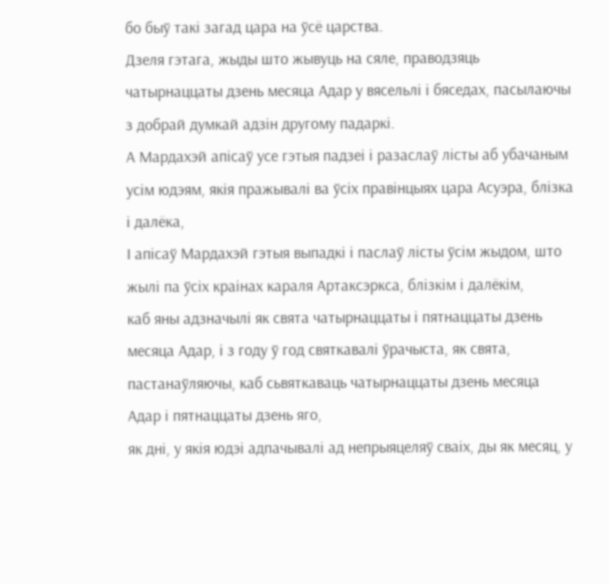бо быў такі загад цара на ўсё царства.
Дзеля гэтага, жыды што жывуць на сяле, праводзяць чатырнаццаты дзень месяца Адар у вясельлі і бяседах, пасылаючы з добрай думкай адзін другому падаркі.
А Мардахэй апісаў усе гэтыя падзеі і разаслаў лісты аб убачаным усім юдэям, якія пражывалі ва ўсіх правінцыях цара Асуэра, блізка і далёка,
І апісаў Мардахэй гэтыя выпадкі і паслаў лісты ўсім жыдом, што жылі па ўсіх краінах караля Артаксэркса, блізкім і далёкім,
каб яны адзначылі як свята чатырнаццаты і пятнаццаты дзень месяца Адар, і з году ў год святкавалі ўрачыста, як свята,
пастанаўляючы, каб сьвяткаваць чатырнаццаты дзень месяца Адар і пятнаццаты дзень яго,
як дні, у якія юдэі адпачывалі ад непрыяцеляў сваіх, ды як месяц, у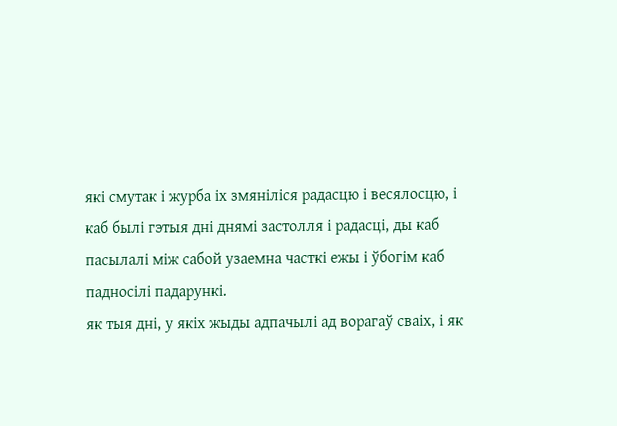які смутак і журба іх змяніліся радасцю і весялосцю, і каб былі гэтыя дні днямі застолля і радасці, ды каб пасылалі між сабой узаемна часткі ежы і ўбогім каб падносілі падарункі.
як тыя дні, у якіх жыды адпачылі ад ворагаў сваіх, і як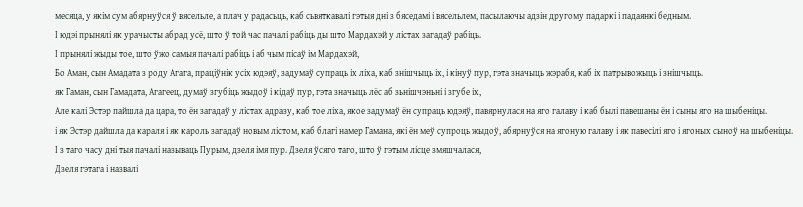месяца, у якім сум абярнуўся ў вясельле, а плач у радасьць, каб сьвяткавалі гэтыя дні з бяседамі і вясельлем, пасылаючы адзін другому падаркі і падаянкі бедным.
І юдэі прынялі як урачысты абрад усё, што ў той час пачалі рабіць ды што Мардахэй у лістах загадаў рабіць.
І прынялі жыды тое, што ўжо самыя пачалі рабіць і аб чым пісаў ім Мардахэй,
Бо Аман, сын Амадата з роду Агага, праціўнік усіх юдэяў, задумаў супраць іх ліха, каб знішчыць іх, і кінуў пур, гэта значыць жэрабя, каб іх патрывожыць і знішчыць.
як Гаман, сын Гамадата, Агагеец, думаў згубіць жыдоў і кідаў пур, гэта значыць лёс аб зьнішчэньні і згубе іх,
Але калі Эстэр пайшла да цара, то ён загадаў у лістах адразу, каб тое ліха, якое задумаў ён супраць юдэяў, павярнулася на яго галаву і каб былі павешаны ён і сыны яго на шыбеніцы.
і як Эстэр дайшла да караля і як кароль загадаў новым лістом, каб благі намер Гамана, які ён меў супроць жыдоў, абярнуўся на ягоную галаву і як павесілі яго і ягоных сыноў на шыбеніцы.
І з таго часу дні тыя пачалі называць Пурым, дзеля імя пур. Дзеля ўсяго таго, што ў гэтым лісце змяшчалася,
Дзеля гэтага і назвалі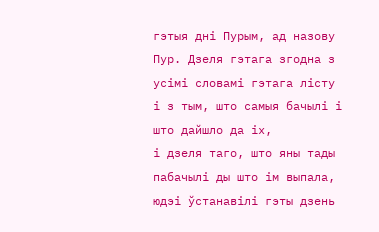гэтыя дні Пурым, ад назову Пур. Дзеля гэтага згодна з усімі словамі гэтага лісту і з тым, што самыя бачылі і што дайшло да іх,
і дзеля таго, што яны тады пабачылі ды што ім выпала, юдэі ўстанавілі гэты дзень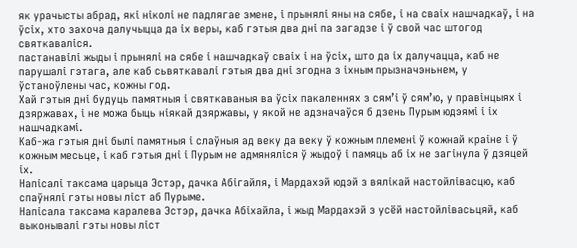як урачысты абрад, які ніколі не падлягае змене, і прынялі яны на сябе, і на сваіх нашчадкаў, і на ўсіх, хто захоча далучыцца да іх веры, каб гэтыя два дні па загадзе і ў свой час штогод святкаваліся.
пастанавілі жыды і прынялі на сябе і нашчадкаў сваіх і на ўсіх, што да іх далучацца, каб не парушалі гэтага, але каб сьвяткавалі гэтыя два дні згодна з іхным прызначэньнем, у ўстаноўлены час, кожны год.
Хай гэтыя дні будуць памятныя і святкаваныя ва ўсіх пакаленнях з сям’і ў сям’ю, у правінцыях і дзяржавах, і не можа быць ніякай дзяржавы, у якой не адзначаўся б дзень Пурым юдэямі і іх нашчадкамі.
Каб-жа гэтыя дні былі памятныя і слаўныя ад веку да веку ў кожным племені ў кожнай краіне і ў кожным месьце, і каб гэтыя дні і Пурым не адмяняліся ў жыдоў і памяць аб іх не загінула ў дзяцей іх.
Напісалі таксама царыца Эстэр, дачка Абігайля, і Мардахэй юдэй з вялікай настойлівасцю, каб спаўнялі гэты новы ліст аб Пурыме.
Напісала таксама каралева Эстэр, дачка Абіхайла, і жыд Мардахэй з усёй настойлівасьцяй, каб выконывалі гэты новы ліст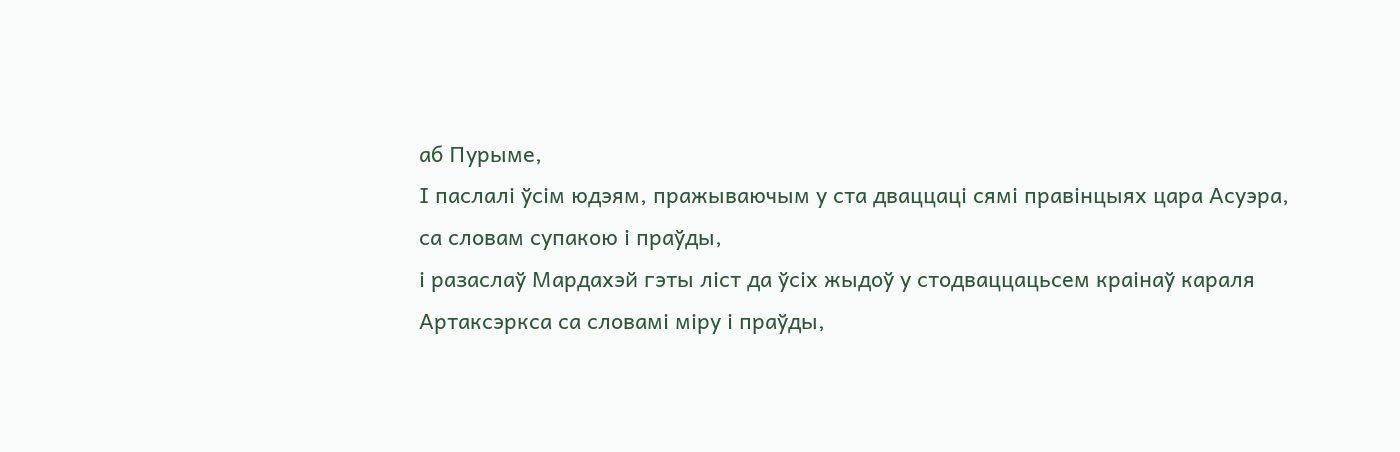аб Пурыме,
І паслалі ўсім юдэям, пражываючым у ста дваццаці сямі правінцыях цара Асуэра, са словам супакою і праўды,
і разаслаў Мардахэй гэты ліст да ўсіх жыдоў у стодваццацьсем краінаў караля Артаксэркса са словамі міру і праўды,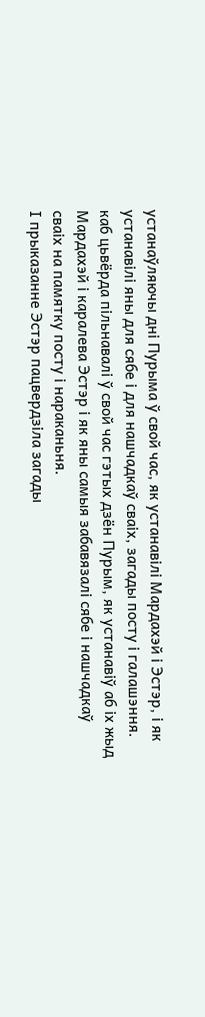устанаўляючы дні Пурыма ў свой час, як устанавілі Мардахэй і Эстэр, і як устанавілі яны для сябе і для нашчадкаў сваіх, загады посту і галашэння.
каб цьвёрда пільнавалі ў свой час гэтых дзён Пурым, як устанавіў аб іх жыд Мардахэй і каралева Эстэр і як яны самыя забавязалі сябе і нашчадкаў сваіх на памятку посту і нараканьня.
І прыказанне Эстэр пацвердзіла загады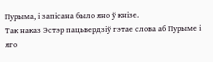Пурыма, і запісана было яно ў кнізе.
Так наказ Эстэр пацьвердзіў гэтае слова аб Пурыме і яго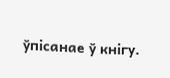ўпісанае ў кнігу.